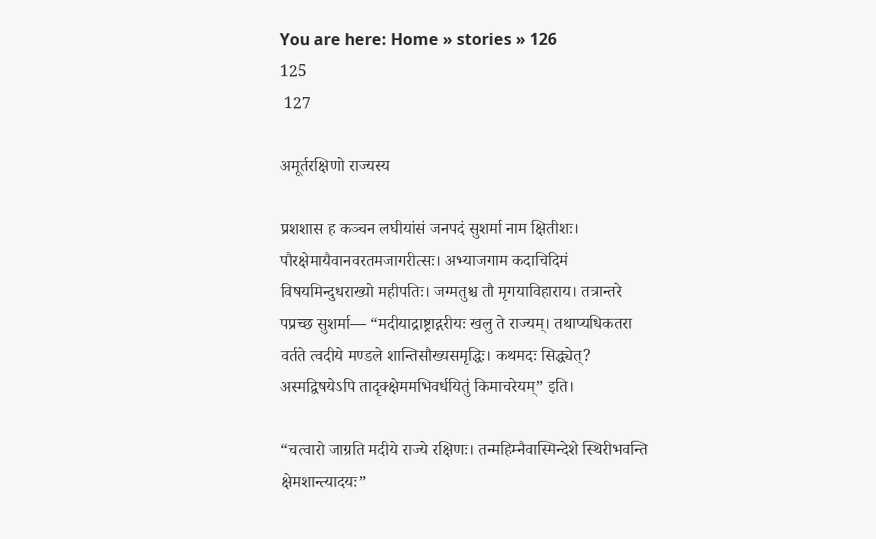You are here: Home » stories » 126
125
 127

अमूर्तरक्षिणो राज्यस्य

प्रशशास ह कञ्चन लघीयांसं जनपदं सुशर्मा नाम क्षितीशः। पौरक्षेमायैवानवरतमजागरीत्सः। अभ्याजगाम कदाचिदिमं विषयमिन्दुधराख्यो महीपतिः। जग्मतुश्च तौ मृगयाविहाराय। तत्रान्तरे पप्रच्छ सुशर्मा— “मदीयाद्राष्ट्राद्गरीयः खलु ते राज्यम्। तथाप्यधिकतरा वर्तते त्वदीये मण्डले शान्तिसौख्यसमृद्धिः। कथमदः सिद्ध्येत्? अस्मद्विषयेऽपि तादृक्क्षेममभिवर्धयितुं किमाचरेयम्” इति।

“चत्वारो जाग्रति मदीये राज्ये रक्षिणः। तन्महिम्नैवास्मिन्देशे स्थिरीभवन्ति क्षेमशान्त्यादयः”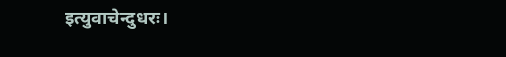इत्युवाचेन्दुधरः।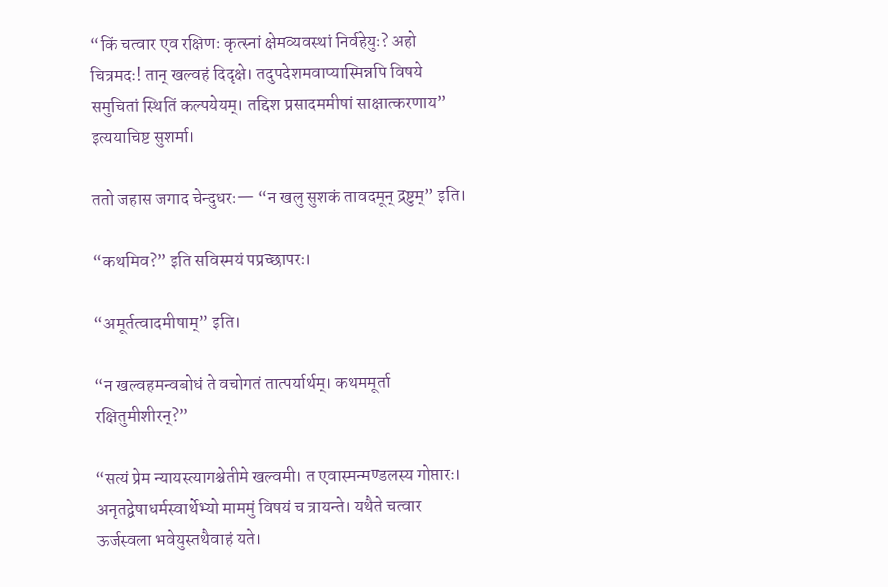“किं चत्वार एव रक्षिणः कृत्स्नां क्षेमव्यवस्थां निर्वहेयुः? अहो चित्रमदः! तान् खल्वहं दिदृक्षे। तदुपदेशमवाप्यास्मिन्नपि विषये समुचितां स्थितिं कल्पयेयम्। तद्दिश प्रसादममीषां साक्षात्करणाय” इत्ययाचिष्ट सुशर्मा।

ततो जहास जगाद चेन्दुधरः— “न खलु सुशकं तावदमून् द्रष्टुम्” इति।

“कथमिव?” इति सविस्मयं पप्रच्छापरः।

“अमूर्तत्वादमीषाम्” इति।

“न खल्वहमन्वबोधं ते वचोगतं तात्पर्यार्थम्। कथममूर्ता रक्षितुमीशीरन्?”

“सत्यं प्रेम न्यायस्त्यागश्चेतीमे खल्वमी। त एवास्मन्मण्डलस्य गोप्तारः। अनृतद्वेषाधर्मस्वार्थेभ्यो माममुं विषयं च त्रायन्ते। यथैते चत्वार ऊर्जस्वला भवेयुस्तथैवाहं यते।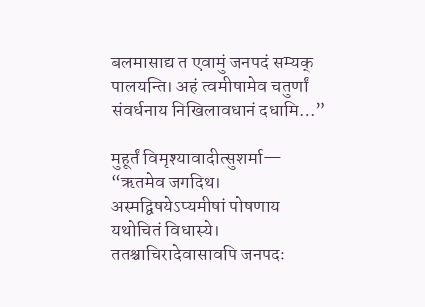बलमासाद्य त एवामुं जनपदं सम्यक् पालयन्ति। अहं त्वमीषामेव चतुर्णां संवर्धनाय निखिलावधानं दधामि…”

मुहूर्तं विमृश्यावादीत्सुशर्मा— “ऋतमेव जगदिथ। अस्मद्विषयेऽप्यमीषां पोषणाय यथोचितं विधास्ये। ततश्चाचिरादेवासावपि जनपदः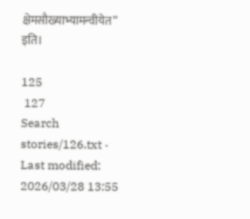क्षेमसौख्याभ्यामन्वीयेत” इति।

125
 127
Search
stories/126.txt · Last modified: 2026/03/28 13:55